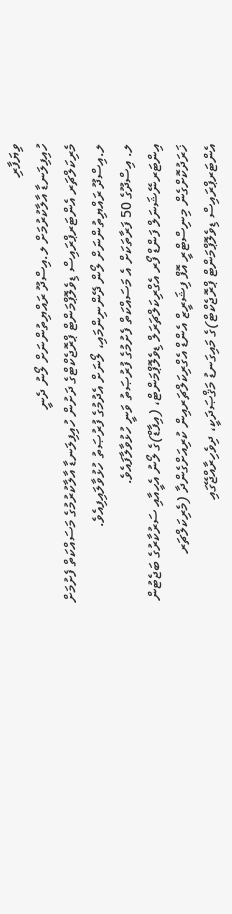ވިޔަފާރި
ހުއިފިލަނޑާ އާލާކުރުމަށް ލ.އިސްދޫ ރައްޔިތުންނަށް ލޯނު ދެނީ
މެރިކަލްޗަރ އެންޓަރޕްރައިސް ޑިވެލޮޕްމަންޓް ޕްރޮޖެކްޓްގެ ދަށުން ހުއިފިލަނޑާ އާލާކުރުމުގެ މަސައްކަތް ފެށުމަށް ލ.އިސްދޫ ރައްޔިތުންނަށް ލޯން ދޭންނިންމައި، ލޯނަށް އެދުމުގެ ފުރުޞަތު ހުޅުވާލައިފިއެވެ.
ލ. އިސްދޫގެ 50 ފަރާތަކަށް އެ މަސައްކަތް ފެށުމުގެ ފުރުޞަތު ވަނީ ހުޅުވާލާފައެވެ.
އިންޓަރނޭޝަނަލް ފަންޑް ފޯރ އެގްރިކަލްޗަރަލް ޑިވެލޮޕްމަންޓް، (އިފާޑް)ގެ ލޯނު އެހީއާއި ސަރުކާރުގެ ބަޖެޓުން ޚަރަދުކޮށްގެން މިނިސްޓްރީ އޮފް ފިޝަރީޒް އެންޑް އެގްރިކަލްޗަރއިން ކުރިއަށްގެންދާ (މެރިކަލްޗަރ އެންޓަރޕްރައިސް ޑިވެލޮޕްމަންޓް ޕްރޮޖެކްޓް)ގެ މައިގަނޑު މަޤްޞަދަކީ، ދިވެހިރާއްޖޭގައި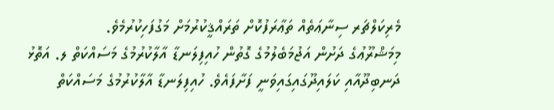މެރިކަލްޗަރ ސިނާޢަތެއް ތަޢާރަފުކޮށް ތަރައްޤީކުރުމަށް މަގުފަހިކުރުމެވެ.
މިމަޝްރޫޢުގެ ދަށުން އަޖުމަބެލުމުގެ ގޮތުން ހުއިފިލަނޑާ އާލާކުރުމުގެ މަސައްކަތް ލ. އަތޮޅު ދަނބިދޫއާއި ކަލައިދޫގައިގައިވަނީ ފަށާފައެވެ. ހުއިފިލަނޑާ އާލާކުރުމުގެ މަސައްކަތް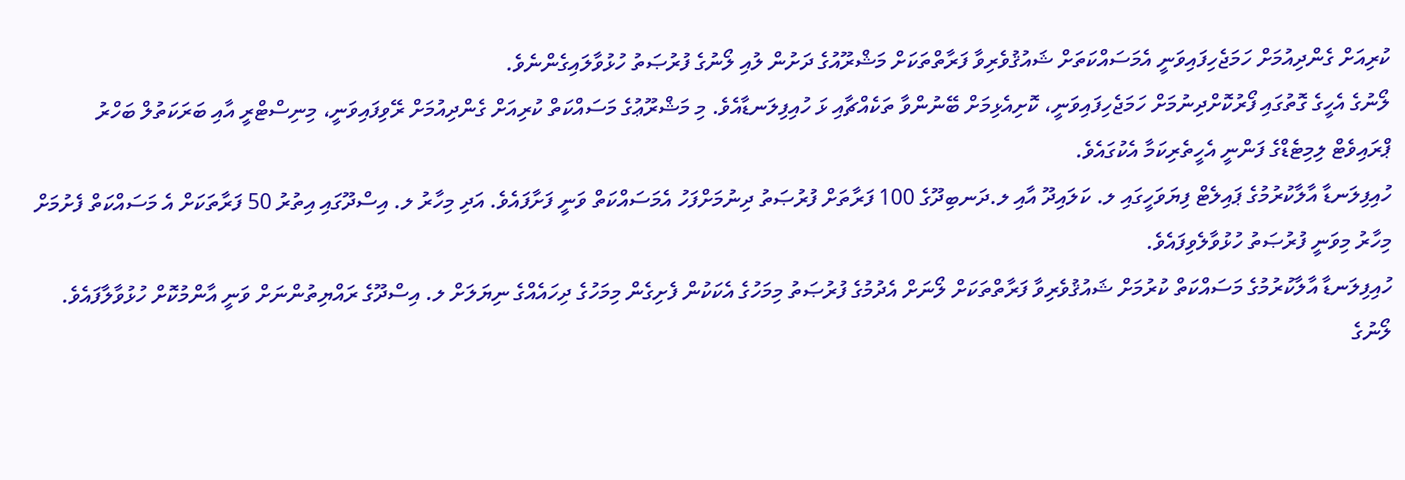ކުރިއަށް ގެންދިއުމަށް ހަމަޖެހިފައިވަނީ އެމަސައްކަތަށް ޝައުޤުވެރިވާ ފަރާތްތަކަށް މަޝްރޫއުގެ ދަށުން ލުއި ލޯނުގެ ފުރުޞަތު ހުޅުވާލައިގެންނެވެ.
ލޯނުގެ އެހީގެ ގޮތުގައި ފޯރުކޮށްދިނުމަށް ހަމަޖެހިފައިވަނީ، ކޮށިއެޅިމަށް ބޭނުންވާ ތަކެއްޗާއި ޅަ ހުއިފިލަނޑާއެވެ. މި މަޝްރޫޢުގެ މަސައްކަތް ކުރިއަށް ގެންދިއުމަށް ރޭވިފައިވަނީ، މިނިސްޓްރީ އާއި ބަރަކަތުލް ބަހްރު ޕްރައިވެޓް ލިމިޓެޑްގެ ފަންނީ އެހީތެރިކަމާ އެކުގައެވެ.
ހުއިފިލަނޑާ އާލާކުރުމުގެ ޕައިލެޓް ފިޔަވަހީގައި ލ. ކަލައިދޫ އާއި ލ.ދަނބިދޫގެ 100 ފަރާތަށް ފުރުޞަތު ދިނުމަށްފަހު އެމަސައްކަތް ވަނީ ފަށާފައެވެ. އަދި މިހާރު ލ. އިސްދޫގައި އިތުރު 50 ފަރާތަކަށް އެ މަސައްކަތް ފެށުމަށް މިހާރު މިވަނީ ފުރުޞަތު ހުޅުވާލެވިފައެވެ.
ހުއިފިލަނޑާ އާލާކުރުމުގެ މަސައްކަތް ކުރުމަށް ޝައުޤުވެރިވާ ފަރާތްތަކަށް ލޯނަށް އެދުމުގެ ފުރުޞަތު މިމަހުގެ އެކަކުން ފެށިގެން މިމަހުގެ ދިހައެއްގެ ނިޔަލަށް ލ. އިސްދޫގެ ރައްޔިތުންނަށް ވަނީ އާންމުކޮށް ހުޅުވާލާފައެވެ.
ލޯނުގެ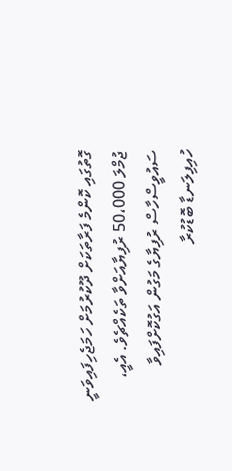ގޮތުގައި ކޮންމެ ފަރާތަކަށް ދޫކުރުމަށް ހަމަޖެހިފައިވަނީ ޖުމްލަ 50،000 ރުފިޔާއަށްވާ ތަކެއްޗެވެ. އެއީ، ސައުވީސްހާސް ރުފިޔާގެ މަގުން އަގުކޮށްފައިވާ ހުއިފިލަނޑާ ބޮޑުކުރާ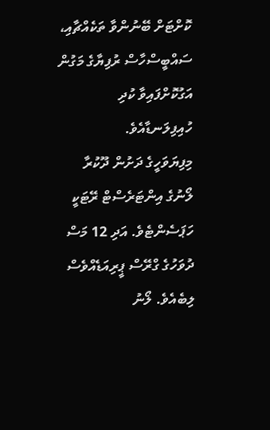ކޮށްޓަށް ބޭނުންވާ ތަކެއްޗާއި، ސައްބީސްހާސް ރުފިޔާގެ މަގުން އަގުކޮށްފައިވާ ކުދި ހުއިފިލަނޑާއެވެ.
މިފިޔަވަހީގެ ދަށުން ދޫކުރާ ލޯނުގެ އިންޓަރެސްޓް ރޭޓަކީ ހަޕަސެންޓެވެ. އަދި 12 މަސް ދުވަހުގެ ގްރޭސް ޕީރިއަޑެއްވެސް ލިބެއެވެ. ލޯނު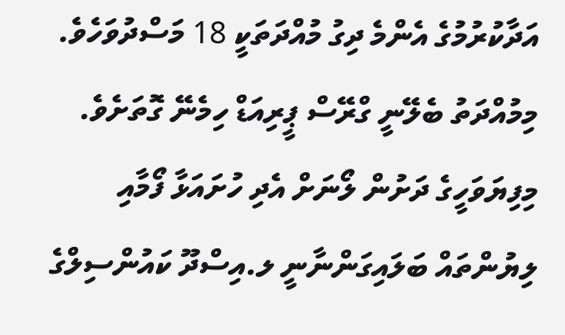އަދާކުރުމުގެ އެންމެ ދިގު މުއްދަތަކީ 18 މަސްދުވަހެވެ. މިމުއްދަތު ބެލޭނީ ގްރޭސް ޕީރިއަޑް ހިމެނޭ ގޮތަށެވެ. މިފިޔަވަހީގެ ދަށުން ލޯނަށް އެދި ހުށައަޅާ ފޯމާއި ލިޔުންތައް ބަލައިގަންނާނީ ލ.އިސްދޫ ކައުންސިލްގެ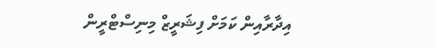އިދާރާއިން ކަމަށް ފިޝަރީޒް މިނިސްޓްރީން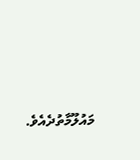މައުލޫމާތުދެއެވެ.